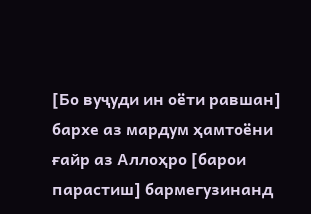[Бо вуҷуди ин оёти равшан] бархе аз мардум ҳамтоёни ғайр аз Аллоҳро [барои парастиш] бармегузинанд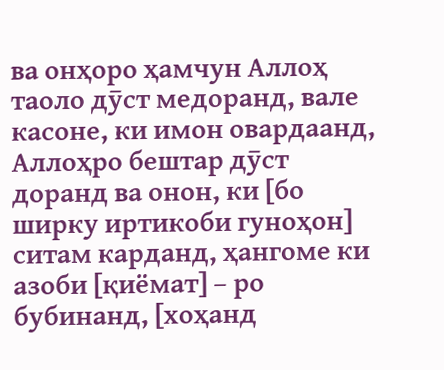ва онҳоро ҳамчун Аллоҳ таоло дӯст медоранд, вале касоне, ки имон овардаанд, Аллоҳро бештар дӯст доранд ва онон, ки [бо ширку иртикоби гуноҳон] ситам карданд, ҳангоме ки азоби [қиёмат] – ро бубинанд, [хоҳанд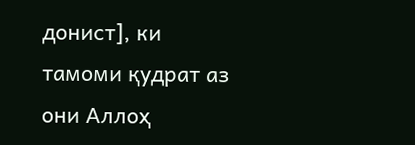донист], ки тамоми қудрат аз они Аллоҳ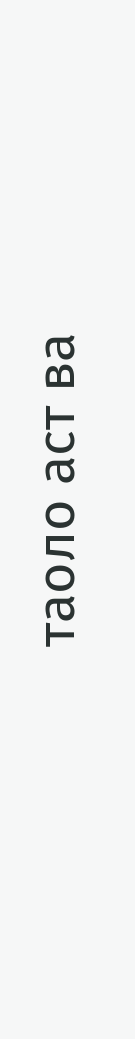таоло аст ва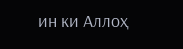ин ки Аллоҳ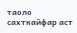таоло сахткайфар аст